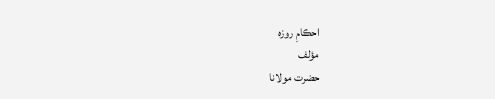احڪامِ روزه
مؤلف
حضرت مولانا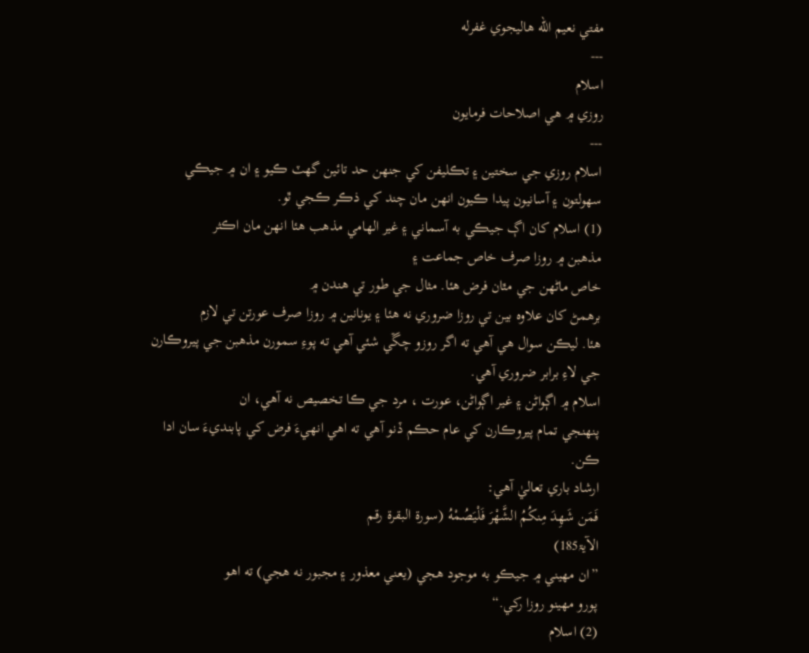مفتي نعيم الله هاليجوي غفرله
---
اسلام
روزي ۾ هي اصلاحات فرمايون
---
اسلام روزي جي سختين ۽ تڪليفن کي جنهن حد تائين گهٽ ڪيو ۽ ان ۾ جيڪي
سهولتون ۽ آسانيون پيدا ڪيون انهن مان چند کي ذڪر ڪجي ٿو.
(1) اسلام کان اڳ جيڪي به آسماني ۽ غير الهامي مذهب هئا انهن مان اڪثر
مذهبن ۾ روزا صرف خاص جماعت ۽
خاص ماڻهن جي مٿان فرض هئا. مثال جي طور تي هندن ۾
برهمڻ کان علاوه بين تي روزا ضروري نه هئا ۽ يونانين ۾ روزا صرف عورتن تي لازم
هئا. ليڪن سوال هي آهي ته اگر روزو چڱي شئي آهي ته پوءِ سمورن مذهبن جي پيروڪارن
جي لاءِ برابر ضروري آهي.
اسلام ۾ اڳواڻن ۽ غير اڳواڻن، عورت ، مرد جي ڪا تخصيص نه آهي، ان
پنهنجي تمام پيروڪارن کي عام حڪم ڏنو آهي ته اهي انهيءَ فرض کي پابنديءَ سان ادا
ڪن.
ارشاد باري تعاليٰ آهي:
فَمَن شَهِدَ مِنكُمُ الشَّهْرَ فَلْيَصُمْهُ (سورۃ البقرۃ رقم
الآیۃ185)
”ان مهيني ۾ جيڪو به موجود هجي (يعني معذور ۽ مجبور نه هجي) ته اهو
پورو مهينو روزا رکي.“
(2) اسلام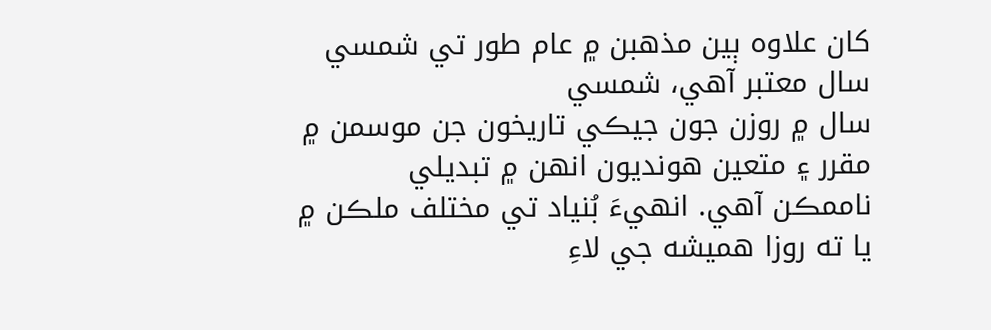کان علاوه ٻين مذهبن ۾ عام طور تي شمسي سال معتبر آهي، شمسي
سال ۾ روزن جون جيڪي تاريخون جن موسمن ۾ مقرر ۽ متعين هونديون انهن ۾ تبديلي
ناممڪن آهي. انهيءَ بُنياد تي مختلف ملڪن ۾ يا ته روزا هميشه جي لاءِ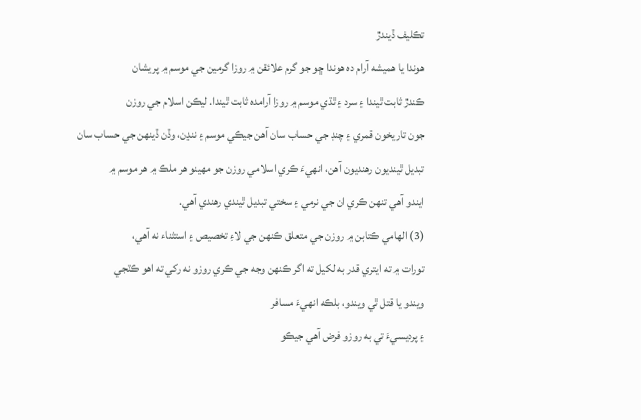تڪليف ڏيندڙ
هوندا يا هميشه آرام ده هوندا ڇو جو گرم علائقن ۾ روزا گرمين جي موسم ۾ پريشان
ڪندڙ ثابت ٿيندا ۽ سرد ۽ ٿڌي موسم ۾ روزا آرامده ثابت ٿيندا. ليڪن اسلام جي روزن
جون تاريخون قمري ۽ چنڊ جي حساب سان آهن جيڪي موسم ۽ ننڍن، وڏن ڏينهن جي حساب سان
تبديل ٿينديون رهنديون آهن، انهيءَ ڪري اسلامي روزن جو مهينو هر ملڪ ۾ هر موسم ۾
ايندو آهي تنهن ڪري ان جي نرمي ۽ سختي تبديل ٿيندي رهندي آهي.
(3) الهامي ڪتابن ۾ روزن جي متعلق ڪنهن جي لاءِ تخصيص ۽ استثناء نه آهي،
تورات ۾ ته ايتري قدر به لکيل ته اگر ڪنهن وجه جي ڪري روزو نه رکي ته اهو ڪٽجي
ويندو يا قتل ٿي ويندو، بلڪه انهيءَ مسافر
۽ پرديسيءَ تي به روزو فرض آهي جيڪو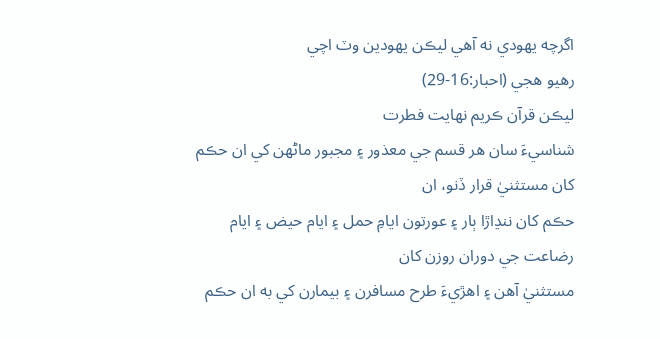اگرچه يهودي نه آهي ليڪن يهودين وٽ اچي
رهيو هجي (احبار:16-29)
ليڪن قرآن ڪريم نهايت فطرت
شناسيءَ سان هر قسم جي معذور ۽ مجبور ماڻهن کي ان حڪم کان مستثنيٰ قرار ڏنو، ان
حڪم کان ننڍاڙا ٻار ۽ عورتون ايامِ حمل ۽ ايام حيض ۽ ايام رضاعت جي دوران روزن کان
مستثنيٰ آهن ۽ اهڙيءَ طرح مسافرن ۽ بيمارن کي به ان حڪم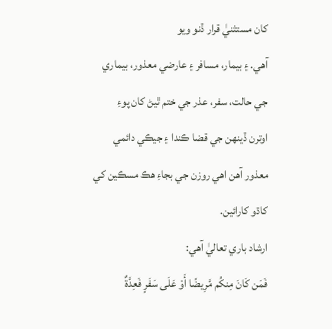کان مستثنيٰ قرار ڏنو ويو
آهي. ۽ بيمار، مسافر ۽ عارضي معذور، بيماري جي حالت، سفر، عذر جي ختم ٿيڻ کان پوءِ
اوترن ڏينهن جي قضا ڪندا ۽ جيڪي دائمي معذور آهن اهي روزن جي بجاءِ هڪ مسڪين کي
کاڌو کارائين.
ارشاد باري تعاليٰ آهي:
فَمَن كَانَ مِنكُم مَّرِيضًا أَوْ عَلَى سَفَرٍ فَعِدَّةٌ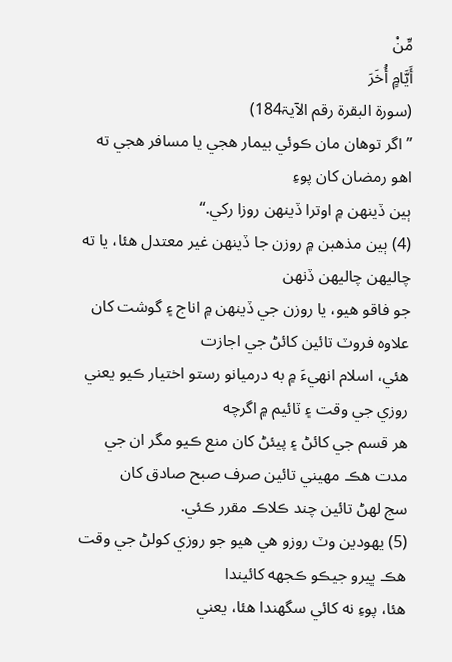مِّنْ
أَيَّامٍ أُخَرَ
(سورۃ البقرۃ رقم الآیۃ184)
”اگر توهان مان ڪوئي بيمار هجي يا مسافر هجي ته اهو رمضان کان پوءِ
ٻين ڏينهن ۾ اوترا ڏينهن روزا رکي.“
(4) ٻين مذهبن ۾ روزن جا ڏينهن غير معتدل هئا، يا ته چاليهن چاليهن ڏنهن
جو فاقو هيو، يا روزن جي ڏينهن ۾ اناج ۽ گوشت کان علاوه فروٽ تائين کائڻ جي اجازت
هئي، اسلام انهيءَ ۾ به درميانو رستو اختيار ڪيو يعني روزي جي وقت ۽ ٽائيم ۾ اگرچه
هر قسم جي کائڻ ۽ پيئڻ کان منع ڪيو مگر ان جي مدت هڪ مهيني تائين صرف صبح صادق کان
سج لهڻ تائين چند ڪلاڪ مقرر ڪئي.
(5) يهودين وٽ روزو هي هيو جو روزي کولڻ جي وقت هڪ ڀيرو جيڪو ڪجهه کائيندا
هئا، پوءِ نه کائي سگهندا هئا، يعني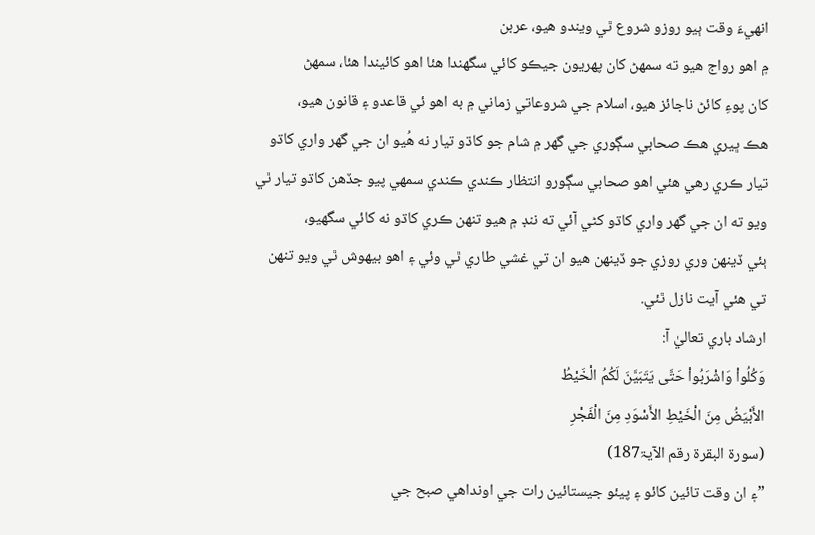انهيءَ وقت ٻيو روزو شروع ٿي ويندو هيو، عربن
۾ اهو رواج هيو ته سمهڻ کان پهريون جيڪو کائي سگهندا هئا اهو کائيندا هئا، سمهڻ
کان پوءِ کائڻ ناجائز هيو، اسلام جي شروعاتي زماني ۾ به اهو ئي قاعدو ۽ قانون هيو،
هڪ ڀيري هڪ صحابي سڳوري جي گهر ۾ شام جو کاڌو تيار نه هُيو ان جي گهر واري کاڌو
تيار ڪري رهي هئي اهو صحابي سڳورو انتظار ڪندي ڪندي سمهي پيو جڏهن کاڌو تيار ٿي
ويو ته ان جي گهر واري کاڌو کڻي آئي ته ننڊ ۾ هيو تنهن ڪري کاڌو نه کائي سگهيو،
ٻئي ڏينهن وري روزي جو ڏينهن هيو ان تي غشي طاري ٿي وئي ۽ اهو بيهوش ٿي ويو تنهن
تي هئي آيت نازل ٿئي.
ارشاد باري تعاليٰ آ:
وَكُلُواْ وَاشْرَبُواْ حَتَّى يَتَبَيَّنَ لَكُمُ الْخَيْطُ
الأَبْيَضُ مِنَ الْخَيْطِ الأَسْوَدِ مِنَ الْفَجْرِ
(سورۃ البقرۃ رقم الآیۃ187)
”۽ ان وقت تائين کائو ۽ پيئو جيستائين رات جي اونداهي صبح جي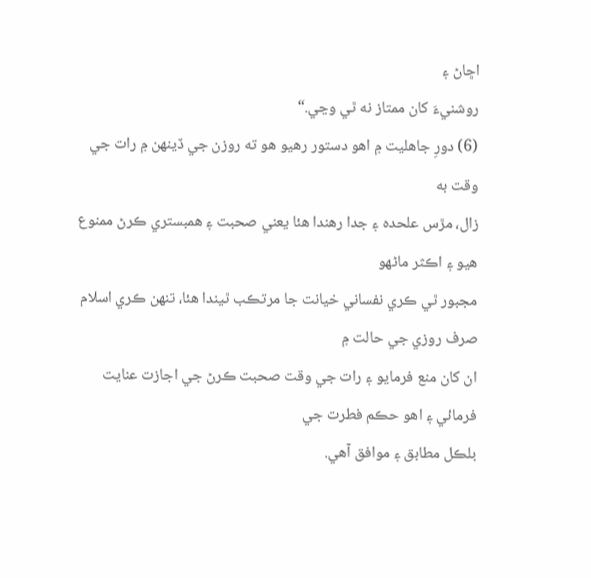اڇاڻ ۽
روشنيءَ کان ممتاز نه ٿي وڃي.“
(6) دورِ جاهليت ۾ اهو دستور رهيو هو ته روزن جي ڏينهن ۾ رات جي وقت به
زال، مڙس علحده ۽ جدا رهندا هئا يعني صحبت ۽ همبستري ڪرڻ ممنوع هيو ۽ اڪثر ماڻهو
مجبور ٿي ڪري نفساني خيانت جا مرتڪب ٿيندا هئا، تنهن ڪري اسلام صرف روزي جي حالت ۾
ان کان منع فرمايو ۽ رات جي وقت صحبت ڪرڻ جي اجازت عنايت فرمائي ۽ اهو حڪم فطرت جي
بلڪل مطابق ۽ موافق آهي.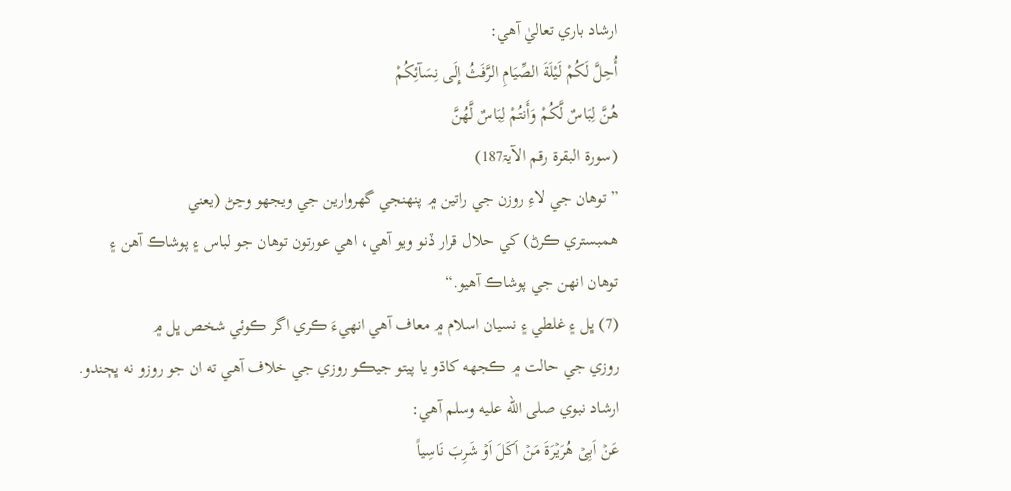ارشاد باري تعاليٰ آهي:
أُحِلَّ لَكُمْ لَيْلَةَ الصِّيَامِ الرَّفَثُ إِلَى نِسَآئِكُمْ
هُنَّ لِبَاسٌ لَّكُمْ وَأَنتُمْ لِبَاسٌ لَّهُنَّ
(سورۃ البقرۃ رقم الآیۃ187)
”توهان جي لاءِ روزن جي راتين ۾ پنهنجي گهروارين جي ويجهو وڃڻ (يعني
همبستري ڪرڻ) کي حلال قرار ڏنو ويو آهي، اهي عورتون توهان جو لباس ۽ پوشاڪ آهن ۽
توهان انهن جي پوشاڪ آهيو.“
(7) ڀل ۽ غلطي ۽ نسيان اسلام ۾ معاف آهي انهيءَ ڪري اگر ڪوئي شخص ڀل ۾
روزي جي حالت ۾ ڪجهه کاڌو يا پيتو جيڪو روزي جي خلاف آهي ته ان جو روزو نه ڀڄندو.
ارشاد نبوي صلى الله عليه وسلم آهي:
عَنۡ اَبِیۡ ھُرَیۡرَۃَ مَنۡ اَکَلَ اَوۡ شَرِبَ نَاسِیاً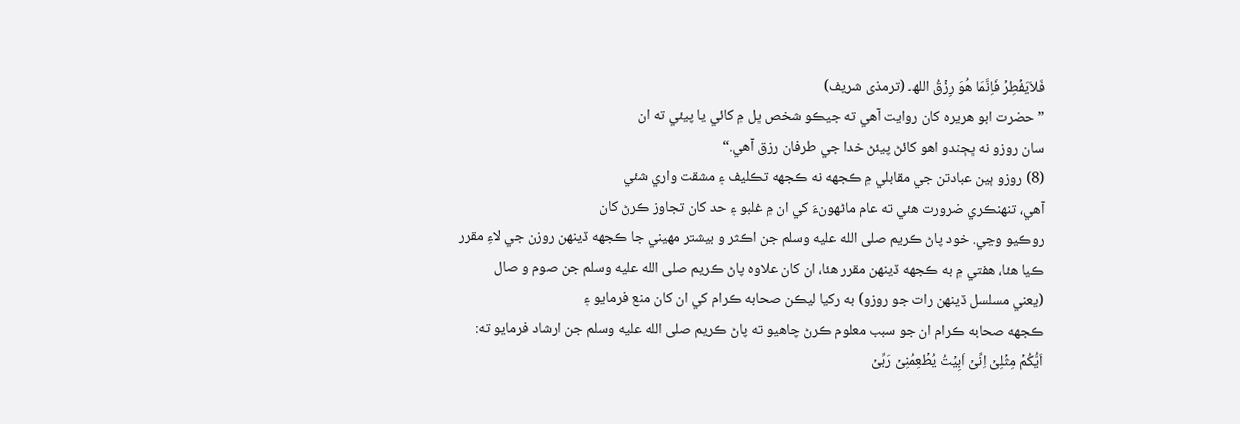فَلاَیَفۡطِرۡ فَاِنَّمَا ھُوَ رِزۡقُ اللھ۔ (ترمذی شریف)
”حضرت ابو هريره کان روايت آهي ته جيڪو شخص ڀل ۾ کائي يا پيئي ته ان
سان روزو نه ڀڄندو اهو کائڻ پيئڻ خدا جي طرفان رزق آهي.“
(8) روزو ٻين عبادتن جي مقابلي ۾ ڪجهه نه ڪجهه تڪليف ۽ مشقت واري شئي
آهي، تنهنڪري ضرورت هئي ته عام ماڻهونءَ کي ان ۾ غلبو ۽ حد کان تجاوز ڪرڻ کان
روڪيو وڃي. خود پاڻ ڪريم صلى الله عليه وسلم جن اڪثر و بيشتر مهيني جا ڪجهه ڏينهن روزن جي لاءِ مقرر
ڪيا هئا، هفتي ۾ به ڪجهه ڏينهن مقرر هئا، ان کان علاوه پاڻ ڪريم صلى الله عليه وسلم جن صوم و صال
(يعني مسلسل ڏينهن رات جو روزو) به رکيا ليڪن صحابه ڪرام کي ان کان منع فرمايو ۽
ڪجهه صحابه ڪرام ان جو سبب معلوم ڪرڻ چاهيو ته پاڻ ڪريم صلى الله عليه وسلم جن ارشاد فرمايو ته:
اَیُّکُمۡ مِثۡلِیۡ اِنِّیۡ اَبِیۡتُ یُطۡعِمُنِیۡ رَبِّیۡ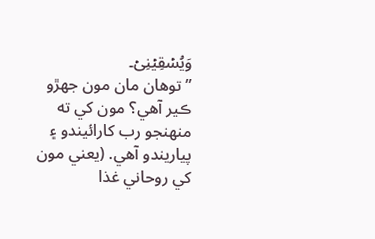وَیُسۡقِیۡنِیۡ۔
”توهان مان مون جهڙو ڪير آهي؟ مون کي ته منهنجو رب کارائيندو ۽
پياريندو آهي. (يعني مون کي روحاني غذا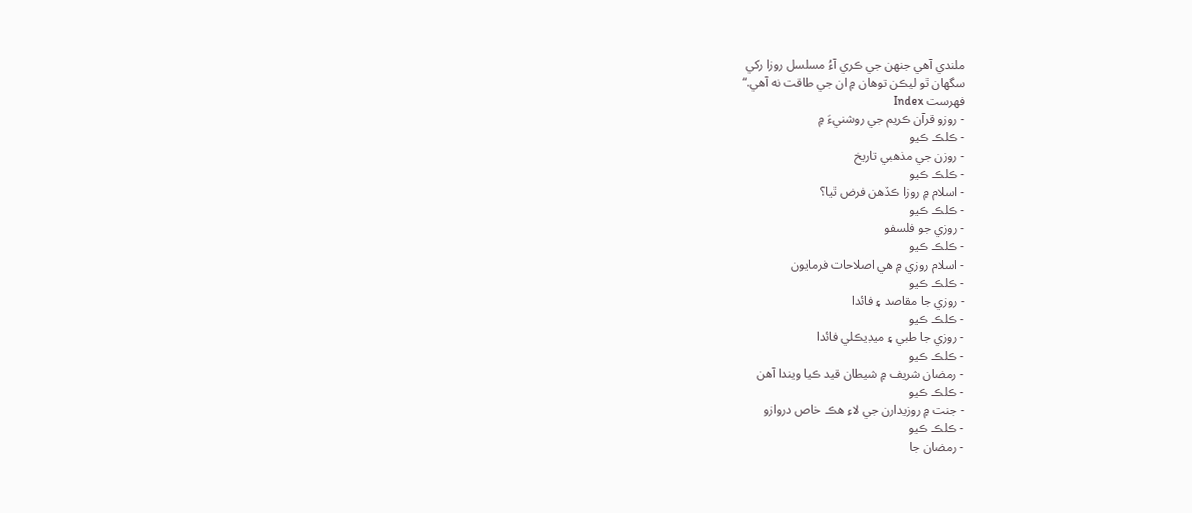ملندي آهي جنهن جي ڪري آءُ مسلسل روزا رکي
سگهان ٿو ليڪن توهان ۾ ان جي طاقت نه آهي.“
فهرست Index
- روزو قرآن ڪريم جي روشنيءَ ۾
- ڪلڪ ڪيو
- روزن جي مذهبي تاريخ
- ڪلڪ ڪيو
- اسلام ۾ روزا ڪڏهن فرض ٿيا؟
- ڪلڪ ڪيو
- روزي جو فلسفو
- ڪلڪ ڪيو
- اسلام روزي ۾ هي اصلاحات فرمايون
- ڪلڪ ڪيو
- روزي جا مقاصد ۽ فائدا
- ڪلڪ ڪيو
- روزي جا طبي ۽ ميڊيڪلي فائدا
- ڪلڪ ڪيو
- رمضان شريف ۾ شيطان قيد ڪيا ويندا آهن
- ڪلڪ ڪيو
- جنت ۾ روزيدارن جي لاءِ هڪ خاص دروازو
- ڪلڪ ڪيو
- رمضان جا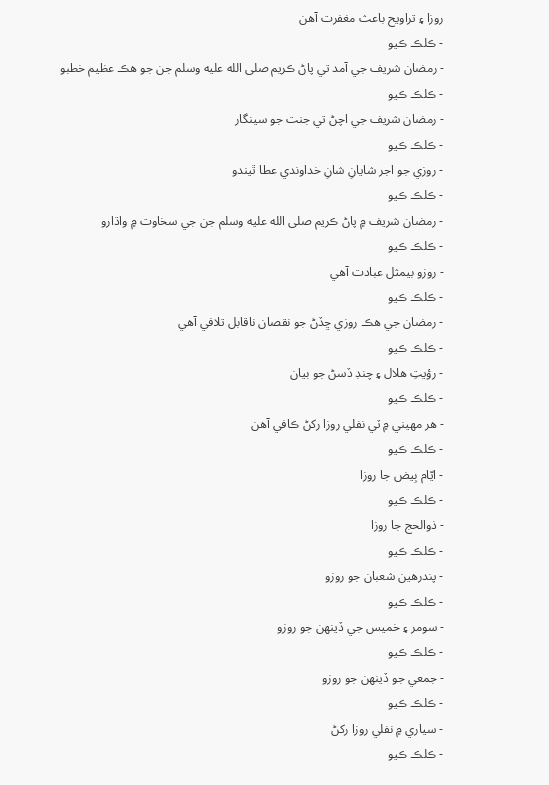روزا ۽ تراويح باعث مغفرت آهن
- ڪلڪ ڪيو
- رمضان شريف جي آمد تي پاڻ ڪريم صلى الله عليه وسلم جن جو هڪ عظيم خطبو
- ڪلڪ ڪيو
- رمضان شريف جي اچڻ تي جنت جو سينگار
- ڪلڪ ڪيو
- روزي جو اجر شايانِ شانِ خداوندي عطا ٿيندو
- ڪلڪ ڪيو
- رمضان شريف ۾ پاڻ ڪريم صلى الله عليه وسلم جن جي سخاوت ۾ واڌارو
- ڪلڪ ڪيو
- روزو بيمثل عبادت آهي
- ڪلڪ ڪيو
- رمضان جي هڪ روزي ڇڏڻ جو نقصان ناقابل تلافي آهي
- ڪلڪ ڪيو
- رؤيتِ هلال ۽ چنڊ ڏسڻ جو بيان
- ڪلڪ ڪيو
- هر مهيني ۾ ٽي نفلي روزا رکڻ ڪافي آهن
- ڪلڪ ڪيو
- ايّام بِيض جا روزا
- ڪلڪ ڪيو
- ذوالحج جا روزا
- ڪلڪ ڪيو
- پندرهين شعبان جو روزو
- ڪلڪ ڪيو
- سومر ۽ خميس جي ڏينهن جو روزو
- ڪلڪ ڪيو
- جمعي جو ڏينهن جو روزو
- ڪلڪ ڪيو
- سياري ۾ نفلي روزا رکڻ
- ڪلڪ ڪيو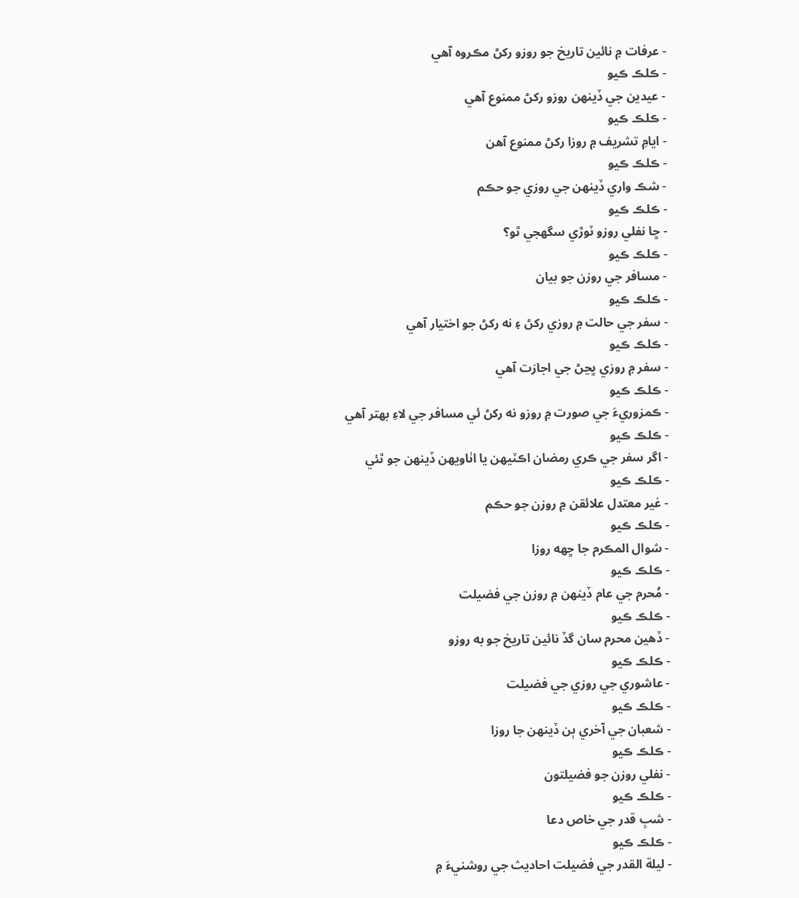- عرفات ۾ نائين تاريخ جو روزو رکڻ مڪروه آهي
- ڪلڪ ڪيو
- عيدين جي ڏينهن روزو رکڻ ممنوع آهي
- ڪلڪ ڪيو
- ايامِ تشريف ۾ روزا رکڻ ممنوع آهن
- ڪلڪ ڪيو
- شڪ واري ڏينهن جي روزي جو حڪم
- ڪلڪ ڪيو
- ڇا نفلي روزو ٽوڙي سگهجي ٿو؟
- ڪلڪ ڪيو
- مسافر جي روزن جو بيان
- ڪلڪ ڪيو
- سفر جي حالت ۾ روزي رکڻ ۽ نه رکڻ جو اختيار آهي
- ڪلڪ ڪيو
- سفر ۾ روزي ڀڃڻ جي اجازت آهي
- ڪلڪ ڪيو
- ڪمزوريءَ جي صورت ۾ روزو نه رکڻ ئي مسافر جي لاءِ بهتر آهي
- ڪلڪ ڪيو
- اگر سفر جي ڪري رمضان اڪٽيهن يا اٺاويهن ڏينهن جو ٿئي
- ڪلڪ ڪيو
- غير معتدل علائقن ۾ روزن جو حڪم
- ڪلڪ ڪيو
- شوال المڪرم جا ڇهه روزا
- ڪلڪ ڪيو
- مُحرم جي عام ڏينهن ۾ روزن جي فضيلت
- ڪلڪ ڪيو
- ڏهين محرم سان گڏ نائين تاريخ جو به روزو
- ڪلڪ ڪيو
- عاشوري جي روزي جي فضيلت
- ڪلڪ ڪيو
- شعبان جي آخري ٻن ڏينهن جا روزا
- ڪلڪ ڪيو
- نفلي روزن جو فضيلتون
- ڪلڪ ڪيو
- شبِ قدر جي خاص دعا
- ڪلڪ ڪيو
- ليلة القدر جي فضيلت احاديث جي روشنيءَ ۾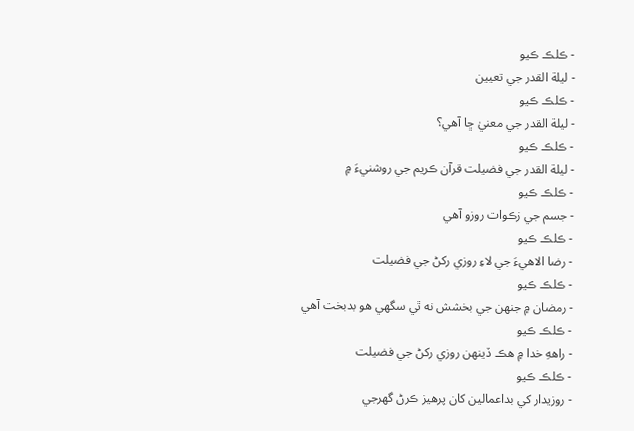- ڪلڪ ڪيو
- ليلة القدر جي تعيين
- ڪلڪ ڪيو
- ليلة القدر جي معنيٰ ڇا آهي؟
- ڪلڪ ڪيو
- ليلة القدر جي فضيلت قرآن ڪريم جي روشنيءَ ۾
- ڪلڪ ڪيو
- جسم جي زڪوات روزو آهي
- ڪلڪ ڪيو
- رضا الاهيءَ جي لاءِ روزي رکڻ جي فضيلت
- ڪلڪ ڪيو
- رمضان ۾ جنهن جي بخشش نه ٿي سگهي هو بدبخت آهي
- ڪلڪ ڪيو
- راههِ خدا ۾ هڪ ڏينهن روزي رکڻ جي فضيلت
- ڪلڪ ڪيو
- روزيدار کي بداعمالين کان پرهيز ڪرڻ گهرجي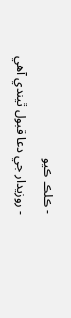- ڪلڪ ڪيو
- روزيدار جي دعا قبول ٿيندي آهي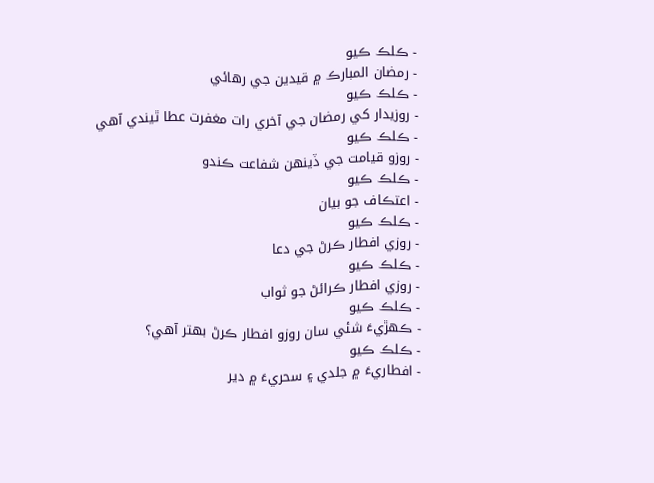- ڪلڪ ڪيو
- رمضان المبارڪ ۾ قيدين جي رهائي
- ڪلڪ ڪيو
- روزيدار کي رمضان جي آخري رات مغفرت عطا ٿيندي آهي
- ڪلڪ ڪيو
- روزو قيامت جي ڏينهن شفاعت ڪندو
- ڪلڪ ڪيو
- اعتڪاف جو بيان
- ڪلڪ ڪيو
- روزي افطار ڪرڻ جي دعا
- ڪلڪ ڪيو
- روزي افطار ڪرائڻ جو ثواب
- ڪلڪ ڪيو
- ڪهڙيءَ شئي سان روزو افطار ڪرڻ بهتر آهي؟
- ڪلڪ ڪيو
- افطاريءَ ۾ جلدي ۽ سحريءَ ۾ دير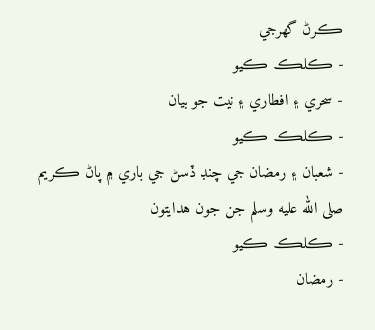ڪرڻ گهرجي
- ڪلڪ ڪيو
- سحري ۽ افطاري ۽ نيت جو بيان
- ڪلڪ ڪيو
- شعبان ۽ رمضان جي چنڊ ڏسڻ جي باري ۾ پاڻ ڪريم صلى الله عليه وسلم جن جون هدايتون
- ڪلڪ ڪيو
- رمضان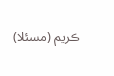ڪريم (مسئلا)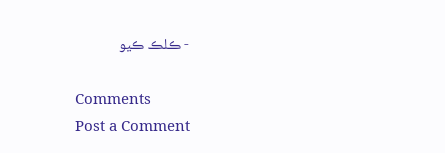- ڪلڪ ڪيو

Comments
Post a Comment